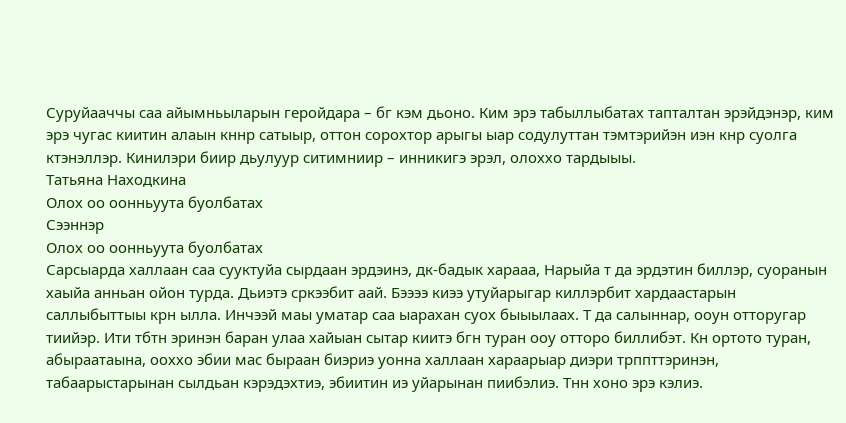Суруйааччы саа айымньыларын геройдара – бг кэм дьоно. Ким эрэ табыллыбатах тапталтан эрэйдэнэр, ким эрэ чугас киитин алаын кннр сатыыр, оттон сорохтор арыгы ыар содулуттан тэмтэрийэн иэн кнр суолга ктэнэллэр. Кинилэри биир дьулуур ситимниир – инникигэ эрэл, олоххо тардыыы.
Татьяна Находкина
Олох оо оонньуута буолбатах
Сээннэр
Олох оо оонньуута буолбатах
Сарсыарда халлаан саа сууктуйа сырдаан эрдэинэ, дк-бадык харааа, Нарыйа т да эрдэтин биллэр, суоранын хаыйа анньан ойон турда. Дьиэтэ сркээбит аай. Бээээ киээ утуйарыгар киллэрбит хардаастарын саллыбыттыы крн ылла. Инчээй маы уматар саа ыарахан суох быыылаах. Т да салыннар, ооун отторугар тиийэр. Ити тбтн эринэн баран улаа хайыан сытар киитэ бгн туран ооу отторо биллибэт. Кн ортото туран, абыраатаына, ооххо эбии мас быраан биэриэ уонна халлаан хараарыар диэри трппттэринэн, табаарыстарынан сылдьан кэрэдэхтиэ, эбиитин иэ уйарынан пиибэлиэ. Тнн хоно эрэ кэлиэ.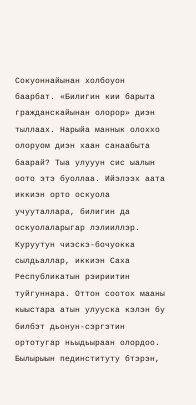Сокуоннайынан холбоуон баарбат. «Билигин кии барыта гражданскайынан олорор» диэн тыллаах. Нарыйа маннык олоххо олоруом диэн хаан санаабыта баарай? Тыа улууун сис ыалын оото этэ буоллаа. Ийэлээх аата иккиэн орто оскуола учууталлара, билигин да оскуолаларыгар лэлииллэр. Куруутун чиэскэ-бочуокка сылдьаллар, иккиэн Саха Республикатын рэириитин туйгуннара. Оттон соотох мааны кыыстара атын улууска кэлэн бу билбэт дьонун-сэргэтин ортотугар ньыдьыраан олордоо. Былырыын пединституту бтэрэн,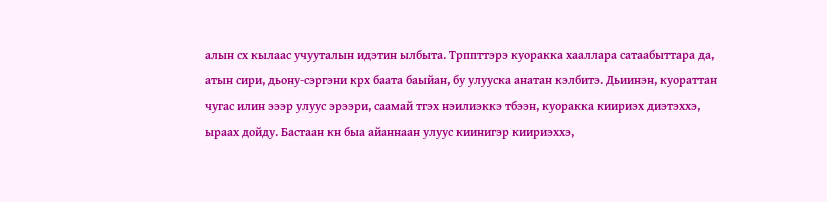алын сх кылаас учууталын идэтин ылбыта. Трппттэрэ куоракка хааллара сатаабыттара да, атын сири, дьону-сэргэни крх баата баыйан, бу улууска анатан кэлбитэ. Дьиинэн, куораттан чугас илин эээр улуус эрээри, саамай тгэх нэилиэккэ тбээн, куоракка киириэх диэтэххэ, ыраах дойду. Бастаан кн быа айаннаан улуус киинигэр киириэххэ,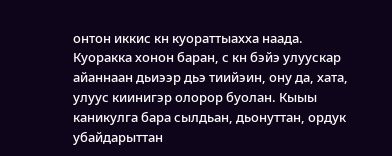онтон иккис кн куораттыахха наада. Куоракка хонон баран, с кн бэйэ улуускар айаннаан дьиээр дьэ тиийэин, ону да, хата, улуус киинигэр олорор буолан. Кыыы каникулга бара сылдьан, дьонуттан, ордук убайдарыттан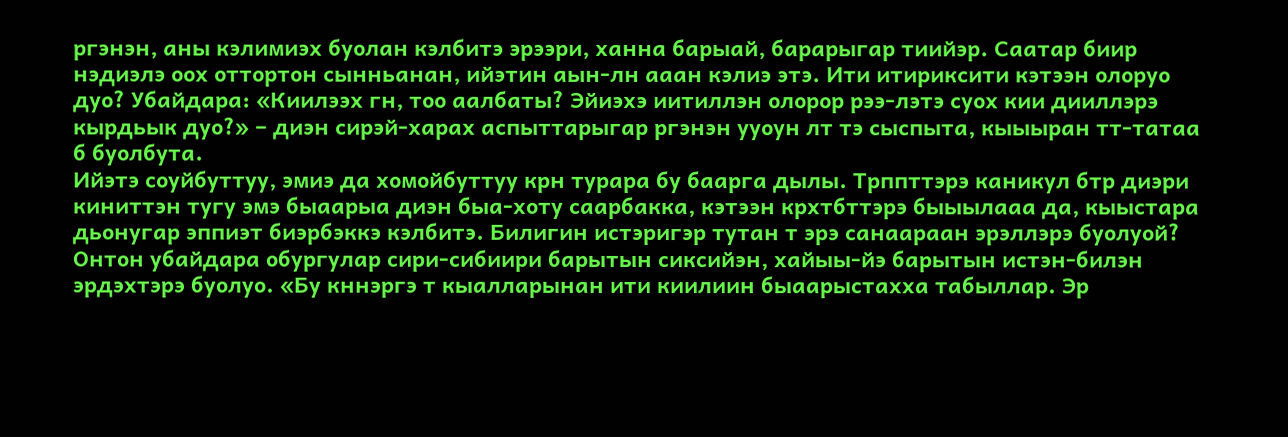ргэнэн, аны кэлимиэх буолан кэлбитэ эрээри, ханна барыай, барарыгар тиийэр. Саатар биир нэдиэлэ оох оттортон сынньанан, ийэтин аын-лн ааан кэлиэ этэ. Ити итириксити кэтээн олоруо дуо? Убайдара: «Киилээх гн, тоо аалбаты? Эйиэхэ иитиллэн олорор рээ-лэтэ суох кии дииллэрэ кырдьык дуо?» – диэн сирэй-харах аспыттарыгар ргэнэн ууоун лт тэ сыспыта, кыыыран тт-татаа б буолбута.
Ийэтэ соуйбуттуу, эмиэ да хомойбуттуу крн турара бу баарга дылы. Трппттэрэ каникул бтр диэри киниттэн тугу эмэ быаарыа диэн быа-хоту саарбакка, кэтээн крхтбттэрэ быыылааа да, кыыстара дьонугар эппиэт биэрбэккэ кэлбитэ. Билигин истэригэр тутан т эрэ санаараан эрэллэрэ буолуой? Онтон убайдара обургулар сири-сибиири барытын сиксийэн, хайыы-йэ барытын истэн-билэн эрдэхтэрэ буолуо. «Бу кннэргэ т кыалларынан ити киилиин быаарыстахха табыллар. Эр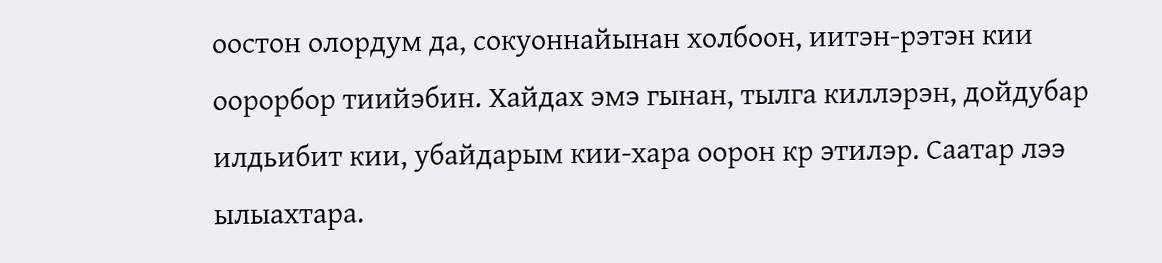оостон олордум да, сокуоннайынан холбоон, иитэн-рэтэн кии оорорбор тиийэбин. Хайдах эмэ гынан, тылга киллэрэн, дойдубар илдьибит кии, убайдарым кии-хара оорон кр этилэр. Саатар лээ ылыахтара.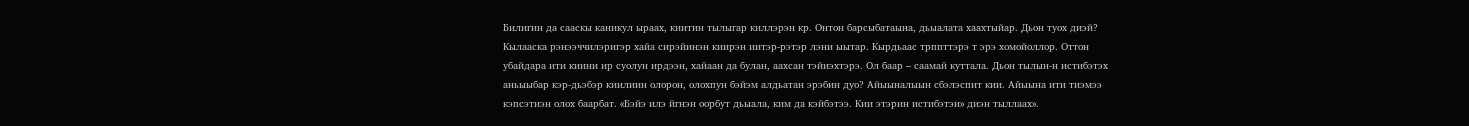Билигин да сааскы каникул ыраах, киитин тылыгар киллэрэн кр. Онтон барсыбатаына, дьыалата хаахтыйар. Дьон туох диэй? Кылааска рэнээччилэригэр хайа сирэйинэн киирэн иитэр-рэтэр лэни ыытар. Кырдьаас трппттэрэ т эрэ хомойоллор. Оттон убайдара ити киини ир суолун ирдээн, хайаан да булан, аахсан тэйиэхтэрэ. Ол баар – саамай куттала. Дьон тылын-н истибэтэх аньыыбар кэр-дьэбэр киилиин олорон, олохпун бэйэм алдьатан эрэбин дуо? Айыыналыын сбэлэспит кии. Айыына ити тиэмээ кэпсэтиэн олох баарбат. «Бэйэ илэ йгнэн оорбут дьыала, ким да кэйбэтээ. Кии этэрин истибэтэи» диэн тыллаах».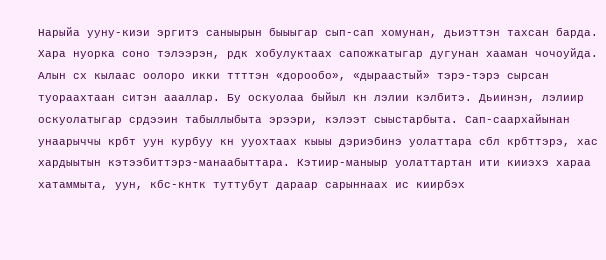Нарыйа ууну-киэи эргитэ саныырын быыыгар сып-сап хомунан, дьиэттэн тахсан барда. Хара нуорка соно тэлээрэн, рдк хобулуктаах сапожкатыгар дугунан хааман чочоуйда. Алын сх кылаас оолоро икки ттттэн «дорообо», «дыраастый» тэрэ-тэрэ сырсан туораахтаан ситэн аааллар. Бу оскуолаа быйыл кн лэлии кэлбитэ. Дьиинэн, лэлиир оскуолатыгар срдээин табыллыбыта эрээри, кэлээт сыыстарбыта. Сап-саархайынан унаарыччы крбт уун курбуу кн ууохтаах кыыы дэриэбинэ уолаттара сбл крбттэрэ, хас хардыытын кэтээбиттэрэ-манаабыттара. Кэтиир-маныыр уолаттартан ити кииэхэ хараа хатаммыта, уун, кбс-кнтк туттубут дараар сарыннаах ис киирбэх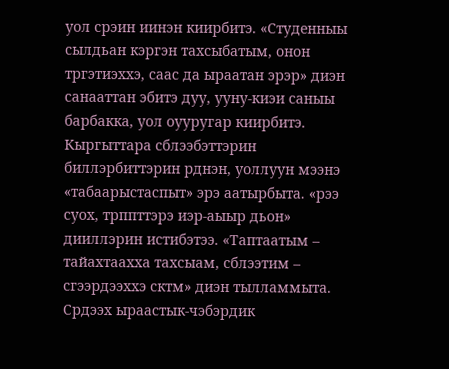уол срэин иинэн киирбитэ. «Студенныы сылдьан кэргэн тахсыбатым, онон тргэтиэххэ, саас да ыраатан эрэр» диэн санааттан эбитэ дуу, ууну-киэи саныы барбакка, уол оууругар киирбитэ. Кыргыттара сблээбэттэрин биллэрбиттэрин рднэн, уоллуун мээнэ «табаарыстаспыт» эрэ аатырбыта. «рээ суох, трппттэрэ иэр-аыыр дьон» дииллэрин истибэтээ. «Таптаатым – тайахтаахха тахсыам, сблээтим – сгээрдээххэ сктм» диэн тылламмыта. Срдээх ыраастык-чэбэрдик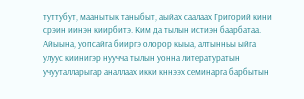туттубут, маанытык таныбыт, аыйах саалаах Григорий кини срэин иинэн киирбитэ. Ким да тылын истиэн баарбатаа.
Айыына, уопсайга бииргэ олорор кыыа, алтынньы ыйга улуус киинигэр нуучча тылын уонна литературатын учууталларыгар аналлаах икки кннээх семинарга барбытын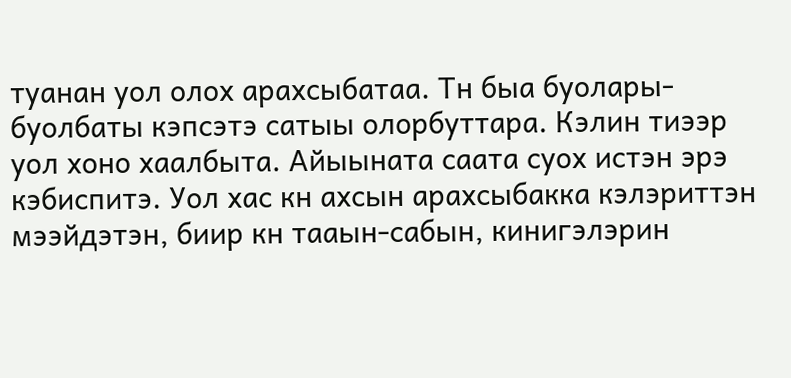туанан уол олох арахсыбатаа. Тн быа буолары-буолбаты кэпсэтэ сатыы олорбуттара. Кэлин тиээр уол хоно хаалбыта. Айыыната саата суох истэн эрэ кэбиспитэ. Уол хас кн ахсын арахсыбакка кэлэриттэн мээйдэтэн, биир кн тааын-сабын, кинигэлэрин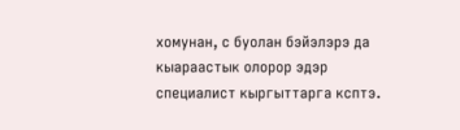хомунан, с буолан бэйэлэрэ да кыараастык олорор эдэр специалист кыргыттарга ксптэ.